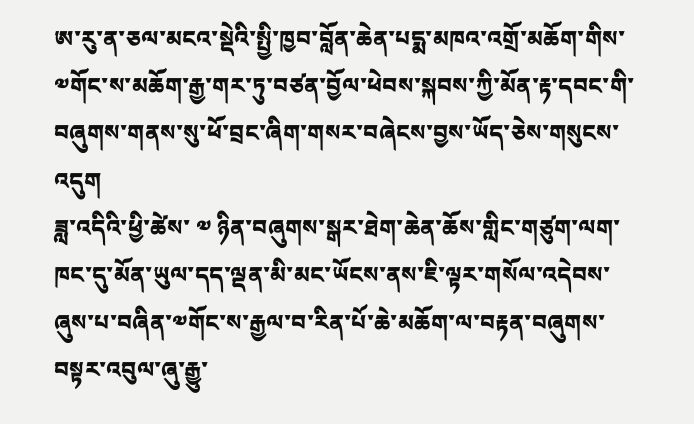ཨ་རུ་ན་ཅལ་མངའ་སྡེའི་སྤྱི་ཁྱབ་བློན་ཆེན་པདྨ་མཁའ་འགྲོ་མཆོག་གིས་༧གོང་ས་མཆོག་རྒྱ་གར་ཏུ་བཙན་བྱོལ་ཕེབས་སྐབས་ཀྱི་མོན་རྟ་དབང་གི་བཞུགས་གནས་སུ་ཕོ་བྲང་ཞིག་གསར་བཞེངས་བྱས་ཡོད་ཅེས་གསུངས་འདུག
ཟླ་འདིའི་ཕྱི་ཚེས་ ༧ ཉིན་བཞུགས་སྒར་ཐེག་ཆེན་ཆོས་གླིང་གཙུག་ལག་ཁང་དུ་མོན་ཡུལ་དད་ལྡན་མི་མང་ཡོངས་ནས་ཇི་ལྟར་གསོལ་འདེབས་ཞུས་པ་བཞིན་༧གོང་ས་རྒྱལ་བ་རིན་པོ་ཆེ་མཆོག་ལ་བརྟན་བཞུགས་བསྟར་འབུལ་ཞུ་རྒྱུ་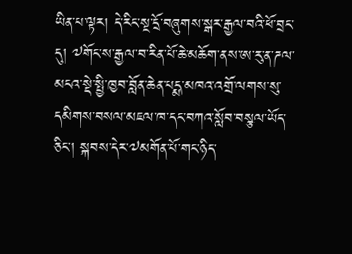ཡིན་པ་ལྟར། དེ་རིང་སྔ་དྲོ་བཞུགས་སྒར་རྒྱལ་བའི་ཕོ་བྲང་དུ། ༧གོང་ས་རྒྱལ་བ་རིན་པོ་ཆེ་མཆོག་ནས་ཨ་རུ་ན་ཌལ་མངའ་སྡེ་སྤྱི་ཁྱབ་བློན་ཆེན་པདྨ་མཁའ་འགྲོ་ལགས་སུ་དམིགས་བསལ་མཇལ་ཁ་དང་བཀའ་སློབ་བསྩལ་ཡོད་ཅིང་། སྐབས་དེར་༧མགོན་པོ་གང་ཉིད་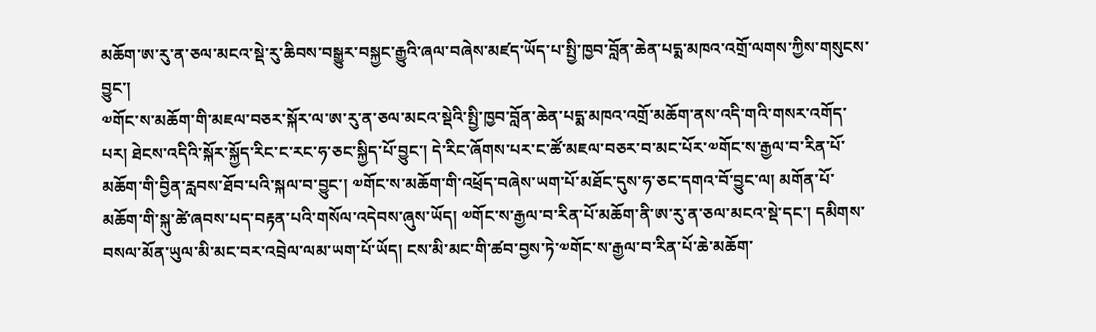མཆོག་ཨ་རུ་ན་ཅལ་མངའ་སྡེ་རུ་ཆིབས་བསྒྱུར་བསྐྱང་རྒྱུའི་ཞལ་བཞེས་མཛད་ཡོད་པ་སྤྱི་ཁྱབ་བློན་ཆེན་པདྨ་མཁའ་འགྲོ་ལགས་ཀྱིས་གསུངས་བྱུང་།
༧གོང་ས་མཆོག་གི་མཇལ་བཅར་སྐོར་ལ་ཨ་རུ་ན་ཅལ་མངའ་སྡེའི་སྤྱི་ཁྱབ་བློན་ཆེན་པདྨ་མཁའ་འགྲོ་མཆོག་ནས་འདི་གའི་གསར་འགོད་པར། ཐེངས་འདིའི་སྐོར་སྐྱོད་རིང་ང་རང་ཧ་ཅང་སྐྱིད་པོ་བྱུང་། དེ་རིང་ཞོགས་པར་ང་ཚོ་མཇལ་བཅར་བ་མང་པོར་༧གོང་ས་རྒྱལ་བ་རིན་པོ་མཆོག་གི་བྱིན་རླབས་ཐོབ་པའི་སྐལ་བ་བྱུང་། ༧གོང་ས་མཆོག་གི་འཕྲོད་བཞེས་ཡག་པོ་མཐོང་དུས་ཧ་ཅང་དགའ་བོ་བྱུང་ལ། མགོན་པོ་མཆོག་གི་སྐུ་ཚེ་ཞབས་པད་བརྟན་པའི་གསོལ་འདེབས་ཞུས་ཡོད། ༧གོང་ས་རྒྱལ་བ་རིན་པོ་མཆོག་ནི་ཨ་རུ་ན་ཅལ་མངའ་སྡེ་དང་། དམིགས་བསལ་མོན་ཡུལ་མི་མང་བར་འབྲེལ་ལམ་ཡག་པོ་ཡོད། ངས་མི་མང་གི་ཚབ་བྱས་ཏེ་༧གོང་ས་རྒྱལ་བ་རིན་པོ་ཆེ་མཆོག་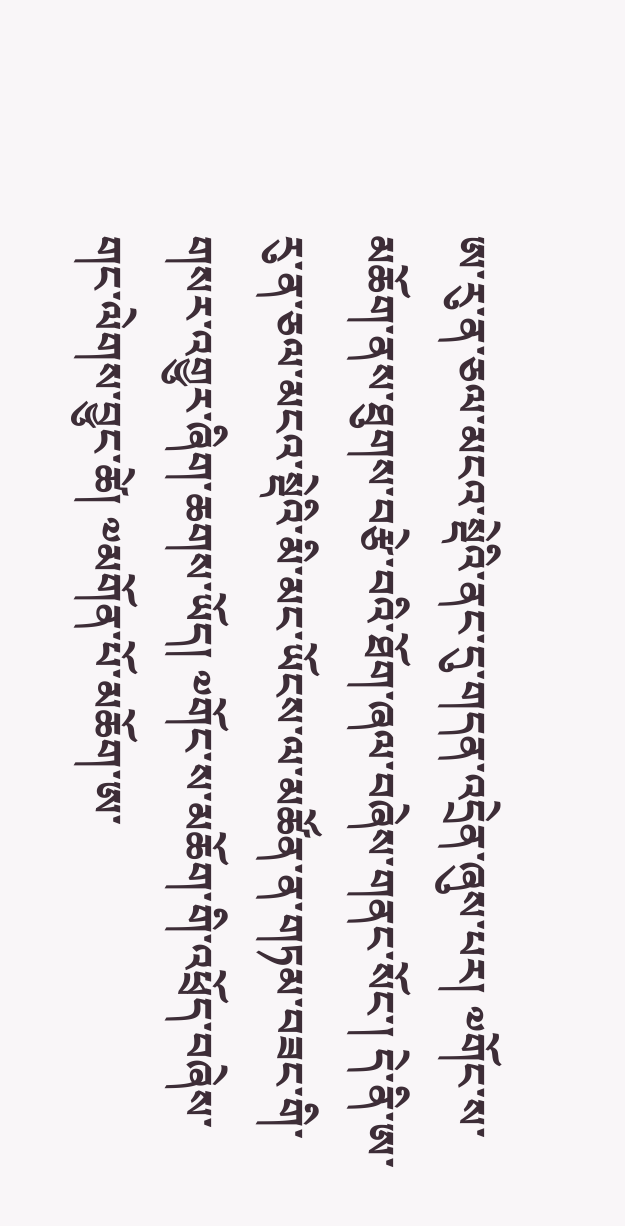ཨ་རུ་ན་ཅལ་མངའ་སྡེའི་ནང་དུ་གདན་འདྲེན་ཞུས་པར། ༧གོང་ས་མཆོག་ནས་ཐུགས་བརྩེ་བའི་ཐོག་ཞལ་བཞེས་གནང་སོང་། དེ་ནི་ཨ་རུ་ན་ཅལ་མངའ་སྡེའི་མི་མང་ཡོངས་ལ་མཚོན་ན་གཏམ་བཟང་གི་གསར་འགྱུར་ཞིག་ཆགས་ཡོད། ༧གོང་ས་མཆོག་གི་འཕྲོད་བཞེས་གང་ལེགས་བྱུང་ཚེ། ༧མགོན་པོ་མཆོག་ཨ་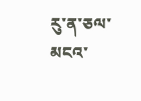རུ་ན་ཅལ་མངའ་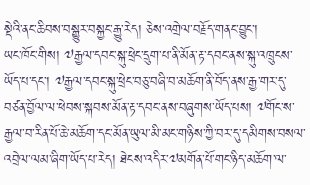སྡེའི་ནང་ཆིབས་བསྒྱུར་བསྐྱང་རྒྱུ་རེད། ཅེས་འགྲེལ་བརྗོད་གནང་བྱུང་།
ཡང་ཁོང་གིས། ༧རྒྱལ་དབང་སྐུ་ཕྲེང་དྲུག་པ་ནི་མོན་རྟ་དབང་ནས་སྐུ་འཁྲུངས་ཡོད་པ་དང་། ༧རྒྱལ་དབང་སྐུ་ཕྲེང་བཅུ་བཞི་བ་མཆོག་ནི་བོད་ནས་རྒྱ་གར་དུ་བཙན་བྱོལ་ལ་ཕེབས་སྐབས་མོན་རྟ་དབང་ནས་བཞུགས་ཡོད་པས། ༧གོང་ས་རྒྱལ་བ་རིན་པོ་ཆེ་མཆོག་དང་མོན་ཡུལ་མི་མང་གཉིས་ཀྱི་བར་དུ་དམིགས་བསལ་འབྲེལ་ལམ་ཞིག་ཡོད་པ་རེད། ཐེངས་འདིར་༧མགོན་པོ་གང་ཉིད་མཆོག་ལ་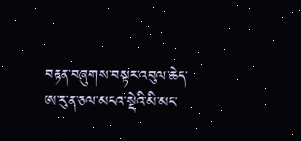བརྟན་བཞུགས་བསྟར་འབུལ་ཆེད་ཨ་རུ་ན་ཅལ་མངའ་སྡེའི་མི་མང་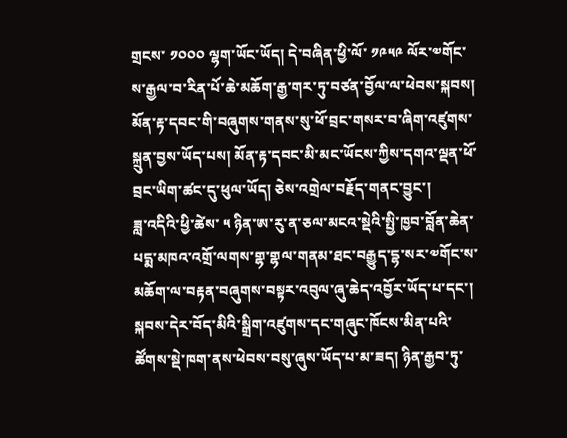གྲངས་ ༡༠༠༠ ལྷག་ཡོང་ཡོད། དེ་བཞིན་ཕྱི་ལོ་ ༡༩༥༩ ལོར་༧གོང་ས་རྒྱལ་བ་རིན་པོ་ཆེ་མཆོག་རྒྱ་གར་ཏུ་བཙན་བྱོལ་ལ་ཕེབས་སྐབས། མོན་རྟ་དབང་གི་བཞུགས་གནས་སུ་ཕོ་བྲང་གསར་བ་ཞིག་འཛུགས་སྐྲུན་བྱས་ཡོད་པས། མོན་རྟ་དབང་མི་མང་ཡོངས་ཀྱིས་དགའ་ལྡན་ཕོ་བྲང་ཡིག་ཚང་དུ་ཕུལ་ཡོད། ཅེས་འགྲེལ་བརྗོད་གནང་བྱུང་།
ཟླ་འདིའི་ཕྱི་ཚེས་ ༥ ཉིན་ཨ་རུ་ན་ཅལ་མངའ་སྡེའི་སྤྱི་ཁྱབ་བློན་ཆེན་པདྨ་མཁའ་འགྲོ་ལགས་གྷ་གྷལ་གནམ་ཐང་བརྒྱུད་དྷ་སར་༧གོང་ས་མཆོག་ལ་བརྟན་བཞུགས་བསྟར་འབུལ་ཞུ་ཆེད་འབྱོར་ཡོད་པ་དང་། སྐབས་དེར་བོད་མིའི་སྒྲིག་འཛུགས་དང་གཞུང་ཁོངས་མིན་པའི་ཚོགས་སྡེ་ཁག་ནས་ཕེབས་བསུ་ཞུས་ཡོད་པ་མ་ཟད། ཉིན་རྒྱབ་ཏུ་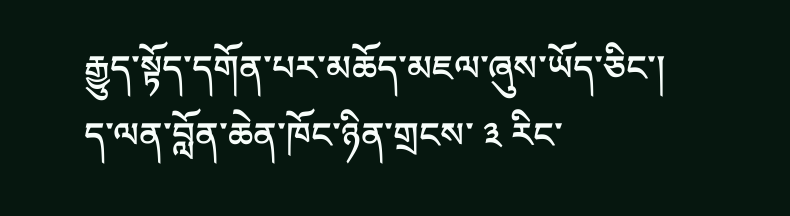རྒྱུད་སྟོད་དགོན་པར་མཆོད་མཇལ་ཞུས་ཡོད་ཅིང་། ད་ལན་བློན་ཆེན་ཁོང་ཉིན་གྲངས་ ༣ རིང་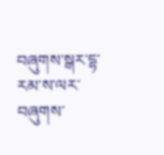བཞུགས་སྒར་དྷ་རམ་ས་ལར་བཞུགས་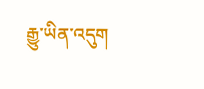རྒྱུ་ཡིན་འདུག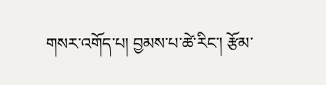གསར་འགོད་པ། བྱམས་པ་ཚེ་རིང་། རྩོམ་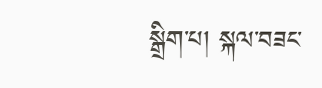སྒྲིག་པ། སྐལ་བཟང་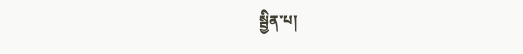སྦྱིན་པ།